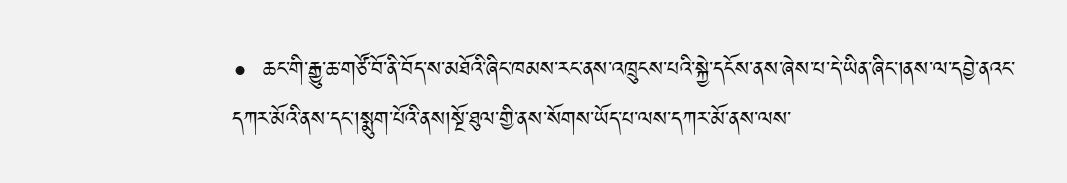•  ཆང་གི་རྒྱུ་ཆ་གཙོ་བོ་ནི་བོད་ས་མཐོའི་ཞིང་ཁམས་རང་ནས་འཁྲུངས་པའི་སྐྱེ་དངོས་ནས་ཞེས་པ་དེ་ཡིན་ཞིང་།ནས་ལ་དབྱེ་ནའང་དཀར་མོའི་ནས་དང་།སྨུག་པོའི་ནས།སྔོ་ཐུལ་གྱི་ནས་སོགས་ཡོད་པ་ལས་དཀར་མོ་ནས་ལས་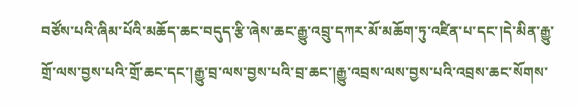བཙོས་པའི་ཞིམ་པོའི་མཆོད་ཆང་བདུད་རྩི་ཞེས་ཆང་རྒྱུ་འབྲུ་དཀར་མོ་མཆོག་ཏུ་འཛིན་པ་དང་།དེ་མིན་རྒྱུ་གྲོ་ལས་བྱས་པའི་གྲོ་ཆང་དང་།རྒྱུ་བྲ་ལས་བྱས་པའི་བྲ་ཆང་།རྒྱུ་འབྲས་ལས་བྱས་པའི་འབྲས་ཆང་སོགས་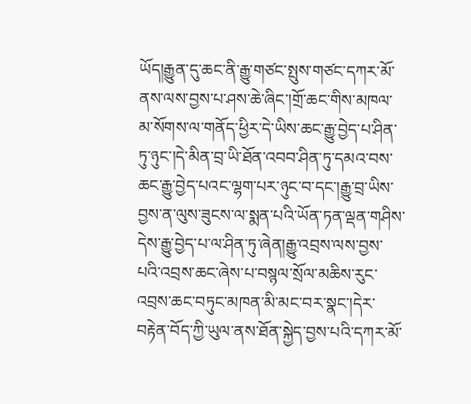ཡོད།རྒྱུན་དུ་ཆང་ནི་རྒྱུ་གཙང་སྤུས་གཙང་དཀར་མོ་ནས་ལས་བྱས་པ་ཤས་ཆེ་ཞིང་།གྲོ་ཆང་གིས་མཁལ་མ་སོགས་ལ་གནོད་ཕྱིར་དེ་ཡིས་ཆང་རྒྱུ་བྱེད་པ་ཤིན་ཏུ་ཉུང་།དེ་མིན་བྲ་ཡི་ཐོན་འབབ་ཤིན་ཏུ་དམའ་བས་ཆང་རྒྱུ་བྱེད་པའང་ལྷག་པར་ཉུང་བ་དང་།རྒྱུ་བྲ་ཡིས་བྱས་ན་ལུས་ཟུངས་ལ་སྨན་པའི་ཡོན་ཏན་ལྡན་གཤིས་དེས་རྒྱུ་བྱེད་པ་ལ་ཤིན་ཏུ་ཞེན།རྒྱུ་འབྲས་ལས་བྱས་པའི་འབྲས་ཆང་ཞེས་པ་བསྙལ་སྲོལ་མཆིས་རུང་འབྲས་ཆང་བཏུང་མཁན་མི་མང་བར་སྣང་།དེར་བརྟེན་བོད་ཀྱི་ཡུལ་ནས་ཐོན་སྐྱེད་བྱས་པའི་དཀར་མོ་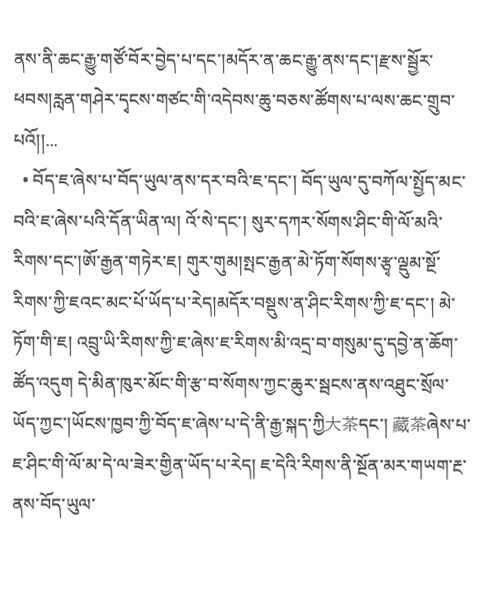ནས་ནི་ཆང་རྒྱུ་གཙོ་བོར་བྱེད་པ་དང་།མདོར་ན་ཆང་རྒྱུ་ནས་དང་།རྫས་སྦྱོར་ཕབས།རླན་གཤེར་དྭངས་གཙང་གི་འདེབས་ཆུ་བཅས་ཚོགས་པ་ལས་ཆང་གྲུབ་པའོ།།...
  • བོད་ཇ་ཞེས་པ་བོད་ཡུལ་ནས་དར་བའི་ཇ་དང་། བོད་ཡུལ་དུ་བཀོལ་སྤྱོད་མང་བའི་ཇ་ཞེས་པའི་དོན་ཡིན་ལ། འོ་སེ་དང་། སུར་དཀར་སོགས་ཤིང་གི་ལོ་མའི་རིགས་དང་།ཨོ་རྒྱན་གཏེར་ཇ། གུར་གུམ།སྤང་རྒྱན་མེ་ཏོག་སོགས་རྩྭ་ལྡུམ་སྔོ་རིགས་ཀྱི་ཇའང་མང་པོ་ཡོད་པ་རེད།མདོར་བསྡུས་ན་ཤིང་རིགས་ཀྱི་ཇ་དང་། མེ་ཏོག་གི་ཇ། འབྲུ་ཡི་རིགས་ཀྱི་ཇ་ཞེས་ཇ་རིགས་མི་འདྲ་བ་གསུམ་དུ་དབྱེ་ན་ཆོག་ཚོད་འདུག དེ་མིན་ཁུར་མོང་གི་རྩ་བ་སོགས་ཀྱང་ཆུར་སྦངས་ནས་འཐུང་སྲོལ་ཡོད་ཀྱང་།ཡོངས་ཁྱབ་ཀྱི་བོད་ཇ་ཞེས་པ་དེ་ནི་རྒྱ་སྐད་ཀྱི大茶དང་། 藏茶ཞེས་པ་ཇ་ཤིང་གི་ལོ་མ་དེ་ལ་ཟེར་གྱིན་ཡོད་པ་རེད། ཇ་དེའི་རིགས་ནི་སྔོན་མར་གཡག་རྔ་ནས་བོད་ཡུལ་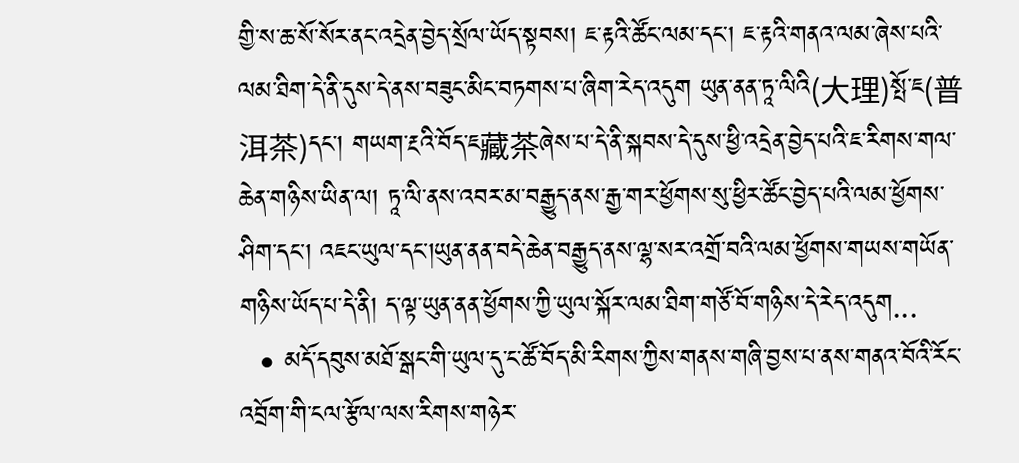གྱི་ས་ཆ་སོ་སོར་ནང་འདྲེན་བྱེད་སྲོལ་ཡོད་སྟབས། ཇ་རྟའི་ཚོང་ལམ་དང་། ཇ་རྟའི་གནའ་ལམ་ཞེས་པའི་ལམ་ཐིག་དེ་ནི་དུས་དེ་ནས་བཟུང་མིང་བཏགས་པ་ཞིག་རེད་འདུག ཡུན་ནན་ཏཱ་ལིའི(大理)སྤོ་ཇ(普洱茶)དང་། གཡག་རྔའི་བོད་ཇ藏茶ཞེས་པ་དེ་ནི་སྐབས་དེ་དུས་ཕྱི་འདྲེན་བྱེད་པའི་ཇ་རིགས་གལ་ཆེན་གཉིས་ཡིན་ལ། ཏཱ་ལི་ནས་འབར་མ་བརྒྱུད་ནས་རྒྱ་གར་ཕྱོགས་སུ་ཕྱིར་ཚོང་བྱེད་པའི་ལམ་ཕྱོགས་ཤིག་དང་། འཇང་ཡུལ་དང་།ཡུན་ནན་བདེ་ཆེན་བརྒྱུད་ནས་ལྷ་སར་འགྲོ་བའི་ལམ་ཕྱོགས་གཡས་གཡོན་གཉིས་ཡོད་པ་དེ་ནི། ད་ལྟ་ཡུན་ནན་ཕྱོགས་ཀྱི་ཡུལ་སྐོར་ལམ་ཐིག་གཙོ་བོ་གཉིས་དེ་རེད་འདུག...
  • མདོ་དབུས་མཐོ་སྒང་གི་ཡུལ་དུ་ང་ཚོ་བོད་མི་རིགས་ཀྱིས་གནས་གཞི་བྱས་པ་ནས་གནའ་བོའི་རོང་འབྲོག་གི་ངལ་རྩོལ་ལས་རིགས་གཉེར་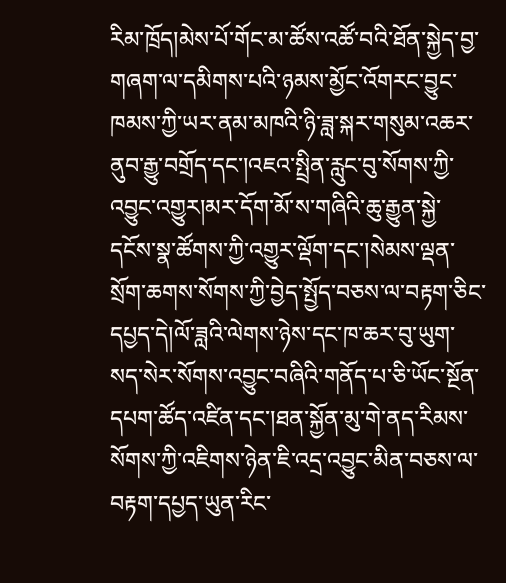རིམ་ཁྲོད།མེས་པོ་གོང་མ་ཚོས་འཚོ་བའི་ཐོན་སྐྱེད་བྱ་གཞག་ལ་དམིགས་པའི་ཉམས་མྱོང་འོགརང་བྱུང་ཁམས་ཀྱི་ཡར་ནམ་མཁའི་ཉི་ཟླ་སྐར་གསུམ་འཆར་ནུབ་རྒྱུ་བགྲོད་དང་།འཇའ་སྤྲིན་རླུང་བུ་སོགས་ཀྱི་འབྱུང་འགྱུར།མར་དོག་མོ་ས་གཞིའི་ཆུ་རྒྱུན་སྐྱེ་དངོས་སྣ་ཚོགས་ཀྱི་འགྱུར་ལྡོག་དང་།སེམས་ལྡན་སྲོག་ཆགས་སོགས་ཀྱི་བྱེད་སྤྱོད་བཅས་ལ་བརྟག་ཅིང་དཔྱད་དེ།ལོ་ཟླའི་ལེགས་ཉེས་དང་ཁ་ཆར་བུ་ཡུག་སད་སེར་སོགས་འབྱུང་བཞིའི་གནོད་པ་ཅི་ཡོང་སྔོན་དཔག་ཚོད་འཛིན་དང་།ཐན་སྐྱོན་མུ་གེ་ནད་རིམས་སོགས་ཀྱི་འཇིགས་ཉེན་ཇི་འདྲ་འབྱུང་མིན་བཅས་ལ་བརྟག་དཔྱད་ཡུན་རིང་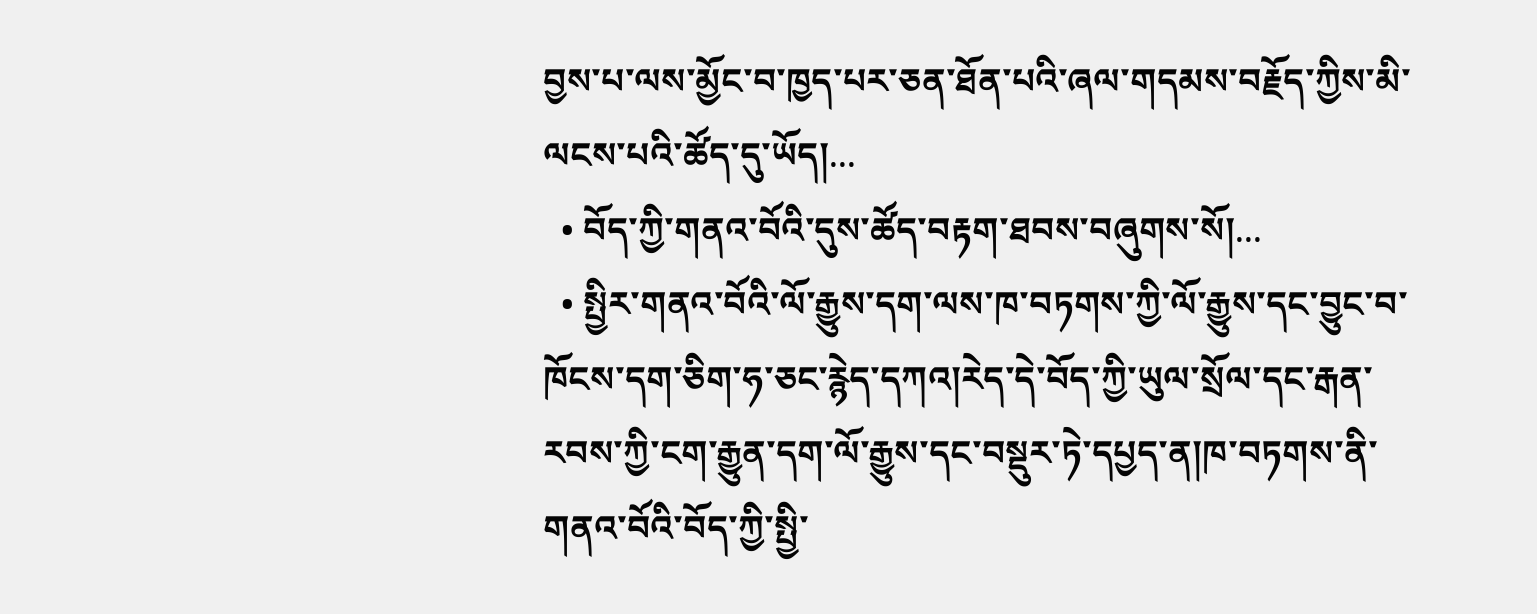བྱས་པ་ལས་མྱོང་བ་ཁྱད་པར་ཅན་ཐོན་པའི་ཞལ་གདམས་བརྗོད་ཀྱིས་མི་ལངས་པའི་ཚོད་དུ་ཡོད།...
  • བོད་ཀྱི་གནའ་བོའི་དུས་ཚོད་བརྟག་ཐབས་བཞུགས་སོ།...
  • སྤྱིར་གནའ་བོའི་ལོ་རྒྱུས་དག་ལས་ཁ་བཏགས་ཀྱི་ལོ་རྒྱུས་དང་བྱུང་བ་ཁོངས་དག་ཅིག་ཧ་ཅང་རྙེད་དཀའ།རེད་དེ་བོད་ཀྱི་ཡུལ་སྲོལ་དང་རྒན་རབས་ཀྱི་ངག་རྒྱུན་དག་ལོ་རྒྱུས་དང་བསྡུར་ཏེ་དཔྱད་ན།ཁ་བཏགས་ནི་གནའ་བོའི་བོད་ཀྱི་སྤྱི་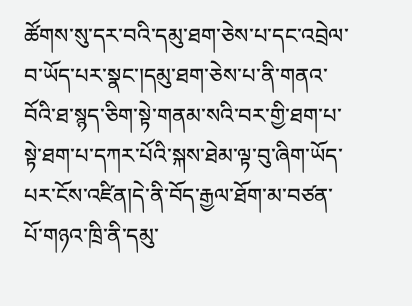ཚོགས་སུ་དར་བའི་དམུ་ཐག་ཅེས་པ་དང་འབྲེལ་བ་ཡོད་པར་སྣང་།དམུ་ཐག་ཅེས་པ་ནི་གནའ་བོའི་ཐ་སྙད་ཅིག་སྟེ་གནམ་སའི་བར་གྱི་ཐག་པ་སྟེ་ཐག་པ་དཀར་པོའི་སྐས་ཐེམ་ལྟ་བུ་ཞིག་ཡོད་པར་ངོས་འཛིན།དེ་ནི་བོད་རྒྱལ་ཐོག་མ་བཙན་པོ་གཉའ་ཁྲི་ནི་དམུ་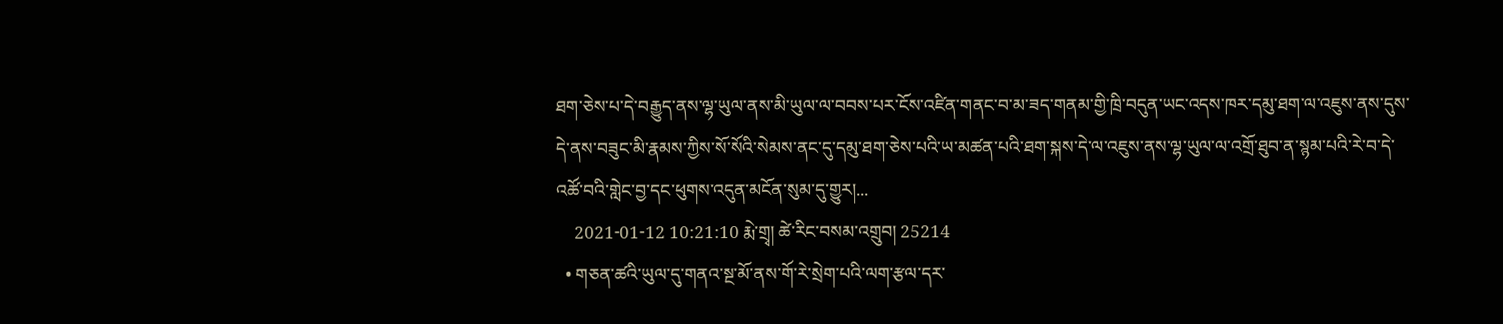ཐག་ཅེས་པ་དེ་བརྒྱུད་ནས་ལྷ་ཡུལ་ནས་མི་ཡུལ་ལ་བབས་པར་ངོས་འཛིན་གནང་བ་མ་ཟད་གནམ་གྱི་ཁྲི་བདུན་ཡང་འདས་ཁར་དམུ་ཐག་ལ་འཇུས་ནས་དུས་དེ་ནས་བཟུང་མི་རྣམས་ཀྱིས་སོ་སོའི་སེམས་ནང་དུ་དམུ་ཐག་ཅེས་པའི་ཡ་མཚན་པའི་ཐག་སྐས་དེ་ལ་འཇུས་ནས་ལྷ་ཡུལ་ལ་འགྲོ་ཐུབ་ན་སྙམ་པའི་རེ་བ་དེ་འཚོ་བའི་གླེང་བྱ་དང་ཕུགས་འདུན་མངོན་སུམ་དུ་གྱུར།...
    2021-01-12 10:21:10 རྨེ་གྲྭ། ཚེ་རིང་བསམ་འགྲུབ། 25214
  • གཅན་ཚའི་ཡུལ་དུ་གནའ་སྔ་མོ་ནས་གོ་རེ་སྲེག་པའི་ལག་རྩལ་དར་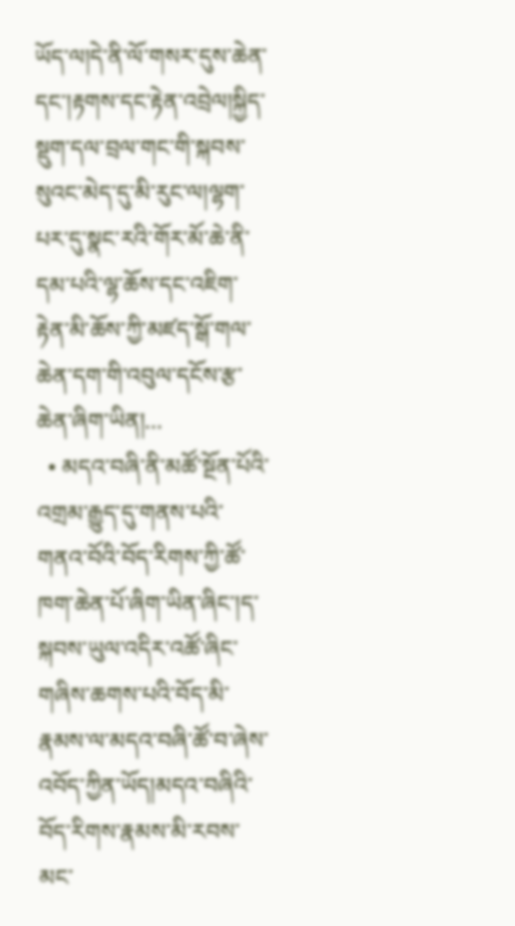ཡོད་ལ།དེ་ནི་ལོ་གསར་དུས་ཆེན་དང་།རྟགས་དང་རྟེན་འབྲེལ།སྐྱིད་སྡུག་དལ་བྲལ་གང་གི་སྐབས་སུའང་མེད་དུ་མི་རུང་ལ།ལྷག་པར་དུ་སྣང་རའི་གོར་མོ་ཆེ་ནི་དམ་པའི་ལྷ་ཆོས་དང་འཇིག་རྟེན་མི་ཆོས་ཀྱི་མཛད་སྒོ་གལ་ཆེན་དག་གི་འབུལ་དངོས་རྩ་ཆེན་ཞིག་ཡིན།...
  • མདའ་བཞི་ནི་མཚོ་སྔོན་པོའི་འགྲམ་རྒྱུད་དུ་གནས་པའི་གནའ་བོའི་བོད་རིགས་ཀྱི་ཚོ་ཁག་ཆེན་པོ་ཞིག་ཡིན་ཞིང་།ད་སྐབས་ཡུལ་འདིར་འཚོ་ཞིང་གཞིས་ཆགས་པའི་བོད་མི་རྣམས་ལ་མདའ་བཞི་ཚོ་བ་ཞེས་འབོད་ཀྱིན་ཡོད།མདའ་བཞིའི་བོད་རིགས་རྣམས་མི་རབས་མང་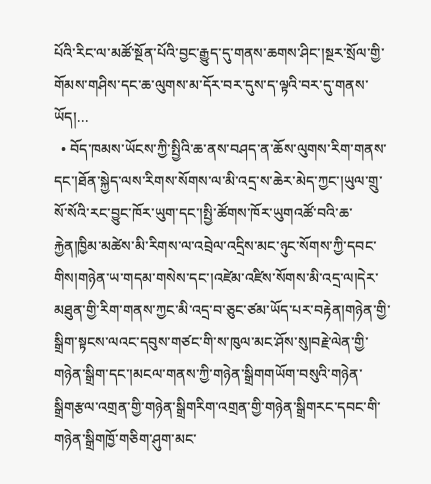པོའི་རིང་ལ་མཚོ་སྔོན་པོའི་བྱང་རྒྱུད་དུ་གནས་ཆགས་ཤིང་།སྔར་སྲོལ་གྱི་གོམས་གཤིས་དང་ཆ་ལུགས་མ་དོར་བར་དུས་ད་ལྟའི་བར་དུ་གནས་ཡོད།...
  • བོད་ཁམས་ཡོངས་ཀྱི་སྤྱིའི་ཆ་ནས་བཤད་ན་ཆོས་ལུགས་རིག་གནས་དང་།ཐོན་སྐྱེད་ལས་རིགས་སོགས་ལ་མི་འདྲ་ས་ཆེར་མེད་ཀྱང་།ཡུལ་གྲུ་སོ་སོའི་རང་བྱུང་ཁོར་ཡུག་དང་།སྤྱི་ཚོགས་ཁོར་ཡུགའཚོ་བའི་ཆ་རྐྱེན།ཁྱིམ་མཚེས་མི་རིགས་ལ་འབྲེལ་འདྲིས་མང་ཉུང་སོགས་ཀྱི་དབང་གིས།གཉེན་ཡ་གདམ་གསེས་དང་།འཛེམ་འཛིས་སོགས་མི་འདྲ་ལ།དེར་མཐུན་གྱི་རིག་གནས་ཀྱང་མི་འདྲ་བ་ཅུང་ཙམ་ཡོད་པར་བརྟེན།གཉེན་གྱི་སྒྲིག་སྟངས་ལའང་དབུས་གཙང་གི་ས་ཁུལ་མང་ཤོས་སུ།བརྗེ་ལེན་གྱི་གཉེན་སྒྲིག་དང་།མངལ་གནས་ཀྱི་གཉེན་སྒྲིགགཡོག་བསུའི་གཉེན་སྒྲིགརྩལ་འགྲན་གྱི་གཉེན་སྒྲིགརིག་འགྲན་གྱི་གཉེན་སྒྲིགརང་དབང་གི་གཉེན་སྒྲིགཁྱོ་གཅིག་ཤུག་མང་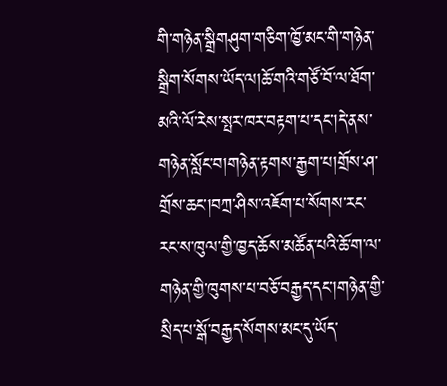གི་གཉེན་སྒྲིགཤུག་གཅིག་ཁྱོ་མང་གི་གཉེན་སྒྲིག་སོགས་ཡོད་ལ།ཆོ་གའི་གཙོ་བོ་ལ་ཐོག་མའི་ལོ་རེས་སྤར་ཁར་བརྟག་པ་དང་།དེ་ནས་གཉེན་སློང་བ།གཉེན་རྟགས་རྒྱག་པ།གྲོས་ཤ་གྲོས་ཆང་།བཀྲ་ཤིས་འཇོག་པ་སོགས་རང་རང་ས་ཁུལ་གྱི་ཁྱད་ཆོས་མཚོན་པའི་ཆོ་ག་ལ་གཉེན་གྱི་ཁུགས་པ་བཅོ་བརྒྱད་དང་།གཉེན་གྱི་སྲིད་པ་སྒོ་བརྒྱད་སོགས་མང་དུ་ཡོད་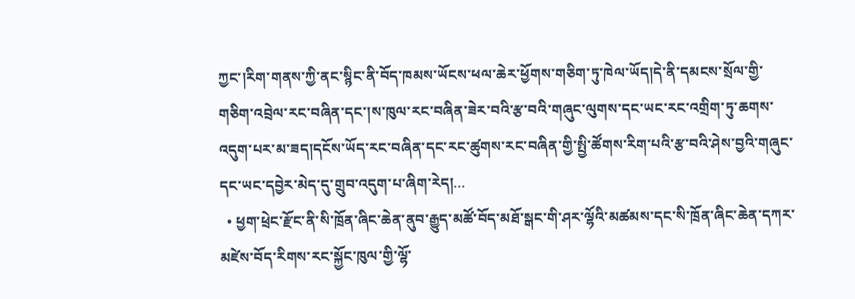ཀྱང་།རིག་གནས་ཀྱི་ནང་སྙིང་ནི་བོད་ཁམས་ཡོངས་ཕལ་ཆེར་ཕྱོགས་གཅིག་ཏུ་ཁེལ་ཡོད།དེ་ནི་དམངས་སྲོལ་གྱི་གཅིག་འབྲེལ་རང་བཞིན་དང་།ས་ཁུལ་རང་བཞིན་ཟེར་བའི་རྩ་བའི་གཞུང་ལུགས་དང་ཡང་རང་འགྲིག་ཏུ་ཆགས་འདུག་པར་མ་ཟད།དངོས་ཡོད་རང་བཞིན་དང་རང་ཚུགས་རང་བཞིན་གྱི་སྤྱི་ཚོགས་རིག་པའི་རྩ་བའི་ཤེས་བྱའི་གཞུང་དང་ཡང་དབྱེར་མེད་དུ་གྲུབ་འདུག་པ་ཞིག་རེད།...
  • ཕྱག་ཕྲེང་རྫོང་ནི་སི་ཁྲོན་ཞིང་ཆེན་ནུབ་རྒྱུད་མཚོ་བོད་མཐོ་སྒང་གི་ཤར་ལྷོའི་མཚམས་དང་སི་ཁྲོན་ཞིང་ཆེན་དཀར་མཛེས་བོད་རིགས་རང་སྐྱོང་ཁུལ་གྱི་ལྷོ་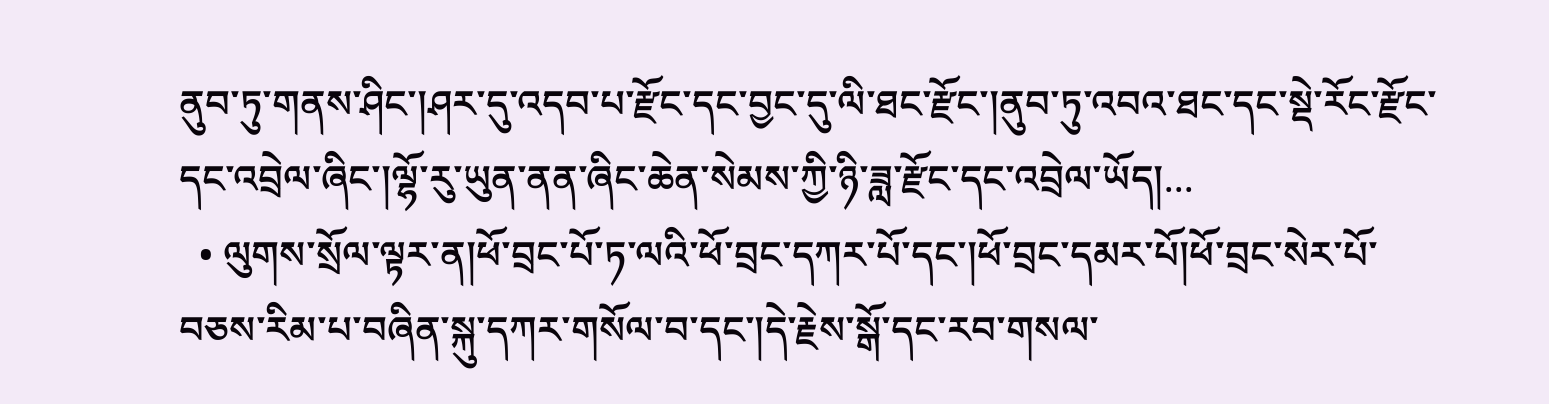ནུབ་ཏུ་གནས་ཤིང་།ཤར་དུ་འདབ་པ་རྫོང་དང་བྱང་དུ་ལི་ཐང་རྫོང་།ནུབ་ཏུ་འབའ་ཐང་དང་སྡེ་རོང་རྫོང་དང་འབྲེལ་ཞིང་།ལྷོ་རུ་ཡུན་ནན་ཞིང་ཆེན་སེམས་ཀྱི་ཉི་ཟླ་རྫོང་དང་འབྲེལ་ཡོད།...
  • ལུགས་སྲོལ་ལྟར་ན།ཕོ་བྲང་པོ་ཏ་ལའི་ཕོ་བྲང་དཀར་པོ་དང་།ཕོ་བྲང་དམར་པོ།ཕོ་བྲང་སེར་པོ་བཅས་རིམ་པ་བཞིན་སྐུ་དཀར་གསོལ་བ་དང་།དེ་རྗེས་སྒོ་དང་རབ་གསལ་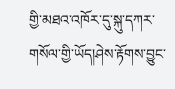གྱི་མཐའ་འཁོར་དུ་སྐུ་དཀར་གསོལ་གྱི་ཡོད།ཤེས་རྟོགས་བྱུང་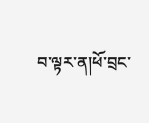བ་ལྟར་ན།ཕོ་བྲང་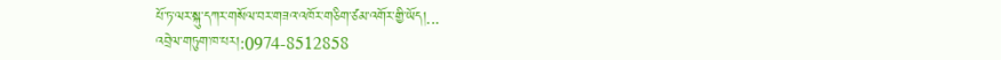པོ་ཏ་ལར་སྐུ་དཀར་གསོལ་བར་གཟའ་འཁོར་གཅིག་ཙམ་འགོར་གྱི་ཡོད།...
འབྲེལ་གཏུག་ཁ་པར།:0974-8512858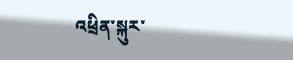འཕྲིན་སྐུར་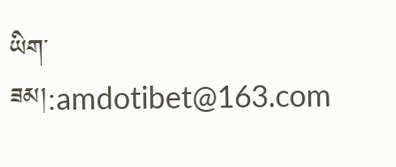ཡིག་ཟམ།:amdotibet@163.com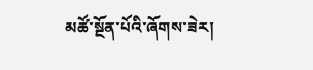མཚོ་སྔོན་པོའི་ཞོགས་ཟེར།